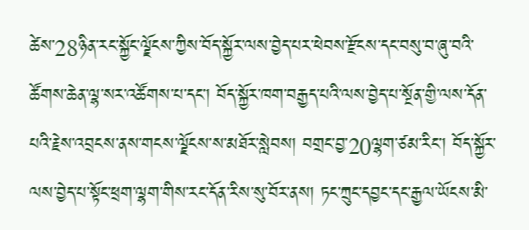ཚེས་28ཉིན་རང་སྐྱོང་ལྗོངས་ཀྱིས་བོད་སྐྱོར་ལས་བྱེད་པར་ཕེབས་རྫོངས་དང་བསུ་བ་ཞུ་བའི་ཚོགས་ཆེན་ལྷ་སར་འཚོགས་པ་དང་། བོད་སྐྱོར་ཁག་བརྒྱད་པའི་ལས་བྱེད་པ་སྔོན་གྱི་ལས་དོན་པའི་རྗེས་འབྲངས་ནས་གངས་ལྗོངས་ས་མཐོར་སླེབས། བགྲང་བྱ་20ལྷག་ཙམ་རིང་། བོད་སྐྱོར་ལས་བྱེད་པ་སྟོང་ཕྲག་ལྷག་གིས་རང་དོན་རིས་སུ་བོར་ནས། ཏང་ཀྲུང་དབྱང་དང་རྒྱལ་ཡོངས་མི་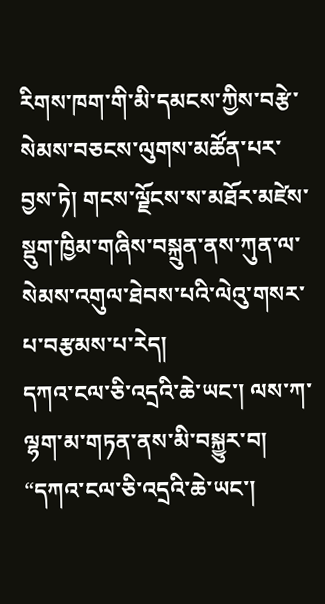རིགས་ཁག་གི་མི་དམངས་ཀྱིས་བརྩེ་སེམས་བཅངས་ལུགས་མཚོན་པར་བྱས་ཏེ། གངས་ལྗོངས་ས་མཐོར་མཛེས་སྡུག་ཁྱིམ་གཞིས་བསྐྲུན་ནས་ཀུན་ལ་སེམས་འགུལ་ཐེབས་པའི་ལེའུ་གསར་པ་བརྩམས་པ་རེད།
དཀའ་ངལ་ཅི་འདྲའི་ཆེ་ཡང་། ལས་ཀ་ལྷག་མ་གཏན་ནས་མི་བསྐྱུར་བ།
“དཀའ་ངལ་ཅི་འདྲའི་ཆེ་ཡང་།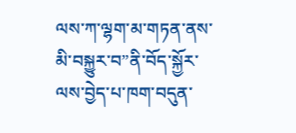ལས་ཀ་ལྷག་མ་གཏན་ནས་མི་བསྐྱུར་བ”ནི་བོད་སྐྱོར་ལས་བྱེད་པ་ཁག་བདུན་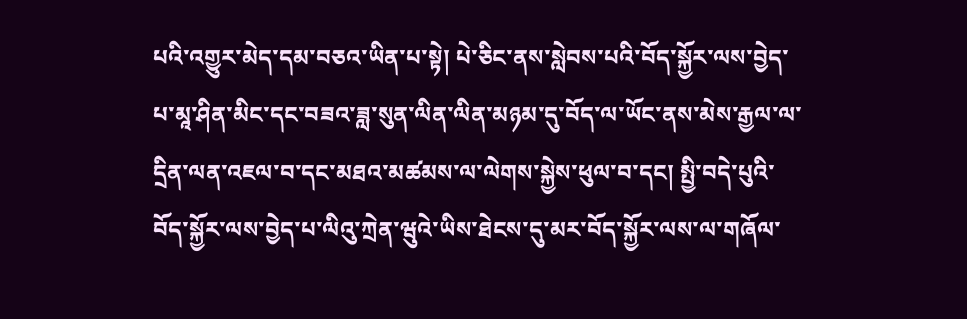པའི་འགྱུར་མེད་དམ་བཅའ་ཡིན་པ་སྟེ། པེ་ཅིང་ནས་སླེབས་པའི་བོད་སྐྱོར་ལས་བྱེད་པ་མཱ་ཤིན་མིང་དང་བཟའ་ཟླ་སུན་ལིན་ལིན་མཉམ་དུ་བོད་ལ་ཡོང་ནས་མེས་རྒྱལ་ལ་དྲིན་ལན་འཇལ་བ་དང་མཐའ་མཚམས་ལ་ལེགས་སྐྱེས་ཕུལ་བ་དང། སྤྱི་བདེ་པུའི་བོད་སྐྱོར་ལས་བྱེད་པ་ལིའུ་ཀྲེན་ཝུའེ་ཡིས་ཐེངས་དུ་མར་བོད་སྐྱོར་ལས་ལ་གཞོལ་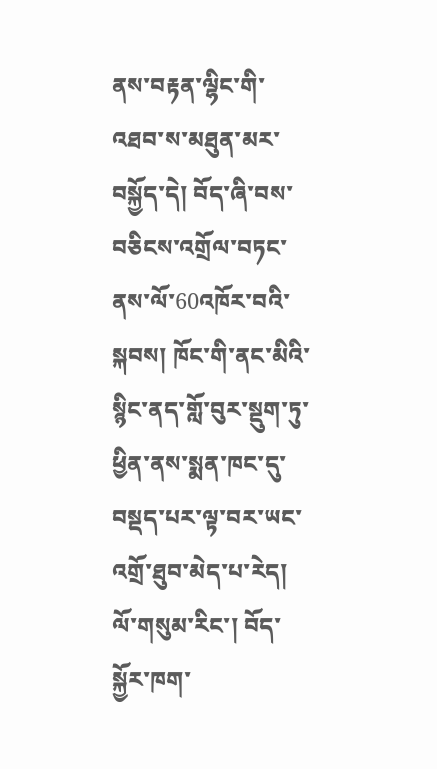ནས་བརྟན་ལྷིང་གི་འཐབ་ས་མཐུན་མར་བསྐྱོད་དེ། བོད་ཞི་བས་བཅིངས་འགྲོལ་བཏང་ནས་ལོ་60འཁོར་བའི་སྐབས། ཁོང་གི་ནང་མིའི་སྙིང་ནད་གློ་བུར་སྡུག་ཏུ་ཕྱིན་ནས་སྨན་ཁང་དུ་བསྡད་པར་ལྟ་བར་ཡང་འགྲོ་ཐུབ་མེད་པ་རེད།
ལོ་གསུམ་རིང་། བོད་སྐྱོར་ཁག་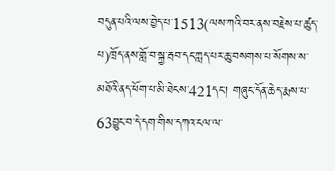བདུན་པའི་ལས་བྱེད་པ་1513(ལས་ཀའི་བར་ནས་བརྗེས་པ་ཚུད་པ)ཁྲོད་ནས་གློ་བ་སྐྱ་རྦབ་དང་ཀླད་པར་ཆུ་བསགས་པ་སོགས་ས་མཐོའི་ནད་ཕོག་པ་མི་ཐེངས་421དང་། གཞུང་དོན་ཆེད་རྨས་པ་63བྱུང་བ་དེ་དག་གིས་དཀའ་ངལ་ལ་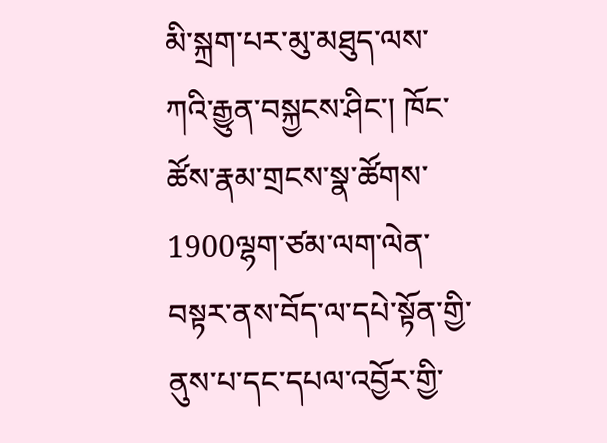མི་སྐྲག་པར་མུ་མཐུད་ལས་ཀའི་རྒྱུན་བསྐྱངས་ཤིང་། ཁོང་ཚོས་རྣམ་གྲངས་སྣ་ཚོགས་1900ལྷག་ཙམ་ལག་ལེན་བསྟར་ནས་བོད་ལ་དཔེ་སྟོན་གྱི་ནུས་པ་དང་དཔལ་འབྱོར་གྱི་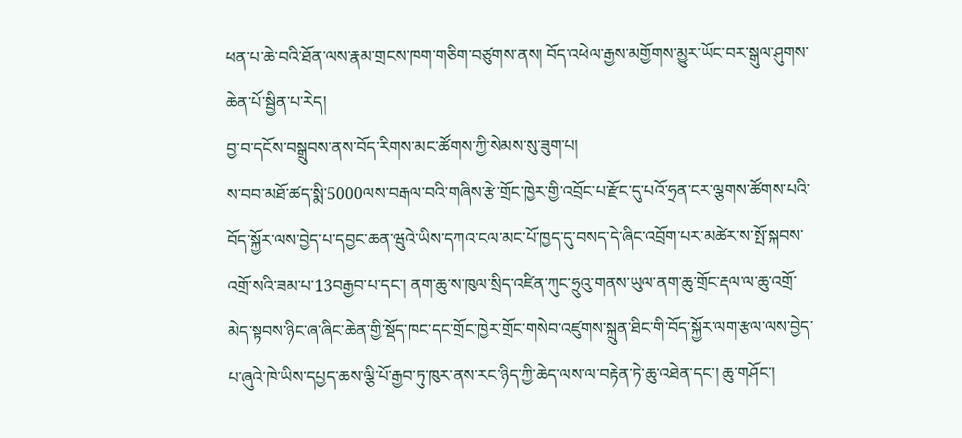ཕན་པ་ཆེ་བའི་ཐོན་ལས་རྣམ་གྲངས་ཁག་གཅིག་བཙུགས་ནས། བོད་འཕེལ་རྒྱས་མགྱོགས་མྱུར་ཡོང་བར་སྒུལ་ཤུགས་ཆེན་པོ་སྦྱིན་པ་རེད།
བྱ་བ་དངོས་བསྒྲུབས་ནས་བོད་རིགས་མང་ཚོགས་ཀྱི་སེམས་སུ་ཟུག་པ།
ས་བབ་མཐོ་ཚད་སྨི་5000ལས་བརྒལ་བའི་གཞིས་རྩེ་གྲོང་ཁྱེར་གྱི་འབྲོང་པ་རྫོང་དུ་པའོ་ཧྲན་ངར་ལྕགས་ཚོགས་པའི་བོད་སྐྱོར་ལས་བྱེད་པ་དབྱང་ཆན་ཝུའེ་ཡིས་དཀའ་ངལ་མང་པོ་ཁྱད་དུ་བསད་དེ་ཞིང་འབྲོག་པར་མཚེར་ས་སྤོ་སྐབས་འགྲོ་སའི་ཟམ་པ་13བརྒྱབ་པ་དང་། ནག་ཆུ་ས་ཁུལ་སྲིད་འཛིན་ཀུང་ཧྲུའུ་གནས་ཡུལ་ནག་ཆུ་གྲོང་རྡལ་ལ་ཆུ་འགྲོ་མེད་སྟབས་ཉིང་ཞ་ཞིང་ཆེན་གྱི་སྡོད་ཁང་དང་གྲོང་ཁྱེར་གྲོང་གསེབ་འཛུགས་སྐྲུན་ཐིང་གི་བོད་སྐྱོར་ལག་རྩལ་ལས་བྱེད་པ་ཞུའེ་ཁེ་ཡིས་དཔྱད་ཆས་ལྕི་པོ་རྒྱབ་ཏུ་ཁུར་ནས་རང་ཉིད་ཀྱི་ཆེད་ལས་ལ་བརྟེན་ཏེ་ཆུ་འཐེན་དང་། ཆུ་གཤོང་།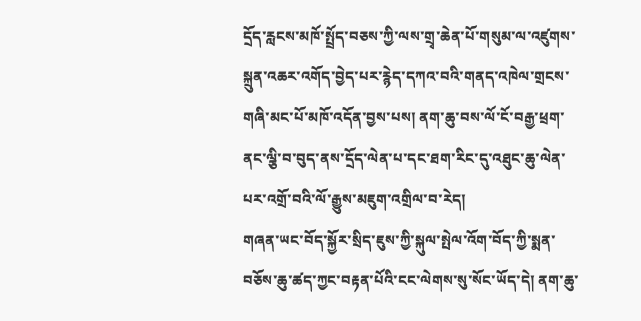དྲོད་རླངས་མཁོ་སྤྲོད་བཅས་ཀྱི་ལས་གྲྭ་ཆེན་པོ་གསུམ་ལ་འཛུགས་སྐྲུན་འཆར་འགོད་བྱེད་པར་རྙེད་དཀའ་བའི་གནད་འཁེལ་གྲངས་གཞི་མང་པོ་མཁོ་འདོན་བྱས་པས། ནག་ཆུ་བས་ལོ་ངོ་བརྒྱ་ཕྲག་ནང་ལྕི་བ་བུད་ནས་དྲོད་ལེན་པ་དང་ཐག་རིང་དུ་འཐུང་ཆུ་ལེན་པར་འགྲོ་བའི་ལོ་རྒྱུས་མཇུག་འགྲིལ་བ་རེད།
གཞན་ཡང་བོད་སྐྱོར་སྲིད་ཇུས་ཀྱི་སྐུལ་སྤེལ་འོག་བོད་ཀྱི་སྨན་བཅོས་ཆུ་ཚད་ཀྱང་བརྟན་པོའི་ངང་ལེགས་སུ་སོང་ཡོད་དེ། ནག་ཆུ་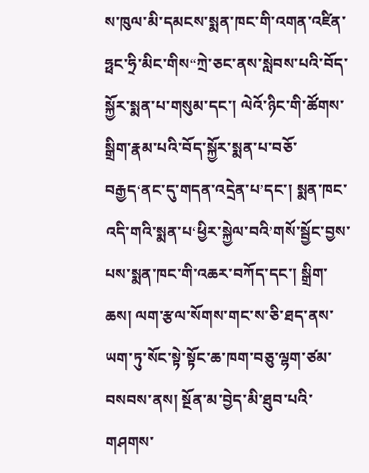ས་ཁུལ་མི་དམངས་སྨན་ཁང་གི་འགན་འཛིན་ཧྥང་ཧྲི་མིང་གིས“ཀྲེ་ཅང་ནས་སླེབས་པའི་བོད་སྐྱོར་སྨན་པ་གསུམ་དང་། ལེའོ་ཉིང་གི་ཚོགས་སྒྲིག་རྣམ་པའི་བོད་སྐྱོར་སྨན་པ་བཅོ་བརྒྱད‘ནང་དུ་གདན་འདྲེན་པ’དང་། སྨན་ཁང་འདི་གའི་སྨན་པ‘ཕྱིར་སྐྱེལ་བའི’གསོ་སྦྱོང་བྱས་པས་སྨན་ཁང་གི་འཆར་བཀོད་དང་། སྒྲིག་ཆས། ལག་རྩལ་སོགས་གང་ས་ཅི་ཐད་ནས་ཡག་ཏུ་སོང་སྟེ་སྟོང་ཆ་ཁག་བཅུ་ལྷག་ཙམ་བསབས་ནས། སྔོན་མ་བྱེད་མི་ཐུབ་པའི་གཤགས་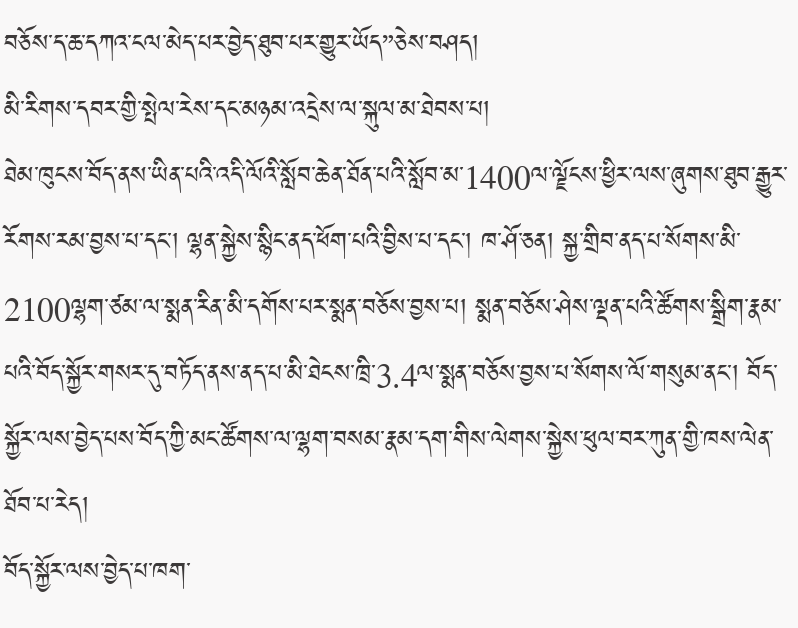བཅོས་ད་ཆ་དཀའ་ངལ་མེད་པར་བྱེད་ཐུབ་པར་གྱུར་ཡོད”ཅེས་བཤད།
མི་རིགས་དབར་གྱི་སྤེལ་རེས་དང་མཉམ་འདྲེས་ལ་སྐུལ་མ་ཐེབས་པ།
ཐེམ་ཁུངས་བོད་ནས་ཡིན་པའི་འདི་ལོའི་སློབ་ཆེན་ཐོན་པའི་སློབ་མ་1400ལ་ལྗོངས་ཕྱིར་ལས་ཞུགས་ཐུབ་རྒྱུར་རོགས་རམ་བྱས་པ་དང་། ལྷན་སྐྱེས་སྙིང་ནད་ཕོག་པའི་བྱིས་པ་དང་། ཁ་ཤོ་ཅན། སྐྱ་གྲིབ་ནད་པ་སོགས་མི་2100ལྷག་ཙམ་ལ་སྨན་རིན་མི་དགོས་པར་སྨན་བཅོས་བྱས་པ། སྨན་བཅོས་ཤེས་ལྡན་པའི་ཚོགས་སྒྲིག་རྣམ་པའི་བོད་སྐྱོར་གསར་དུ་བཏོད་ནས་ནད་པ་མི་ཐེངས་ཁྲི་3.4ལ་སྨན་བཅོས་བྱས་པ་སོགས་ལོ་གསུམ་ནང་། བོད་སྐྱོར་ལས་བྱེད་པས་བོད་ཀྱི་མང་ཚོགས་ལ་ལྷག་བསམ་རྣམ་དག་གིས་ལེགས་སྐྱེས་ཕུལ་བར་ཀུན་གྱི་ཁས་ལེན་ཐོབ་པ་རེད།
བོད་སྐྱོར་ལས་བྱེད་པ་ཁག་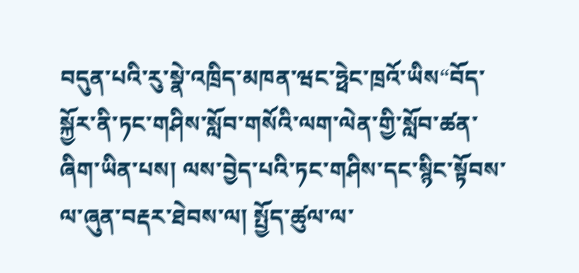བདུན་པའི་རུ་སྣེ་འཁྲིད་མཁན་ཝང་ཧྥེང་ཁྲའོ་ཡིས“བོད་སྐྱོར་ནི་ཏང་གཤིས་སློབ་གསོའི་ལག་ལེན་གྱི་སློབ་ཚན་ཞིག་ཡིན་པས། ལས་བྱེད་པའི་ཏང་གཤིས་དང་སྙིང་སྟོབས་ལ་ཞུན་བརྡར་ཐེབས་ལ། སྤྱོད་ཚུལ་ལ་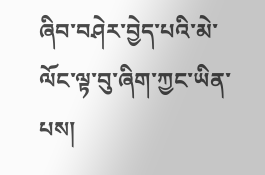ཞིབ་བཤེར་བྱེད་པའི་མེ་ལོང་ལྟ་བུ་ཞིག་ཀྱང་ཡིན་པས།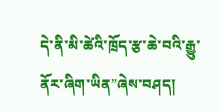དེ་ནི་མི་ཚེའི་ཁྲོད་རྩ་ཆེ་བའི་རྒྱུ་ནོར་ཞིག་ཡིན”ཞེས་བཤད།